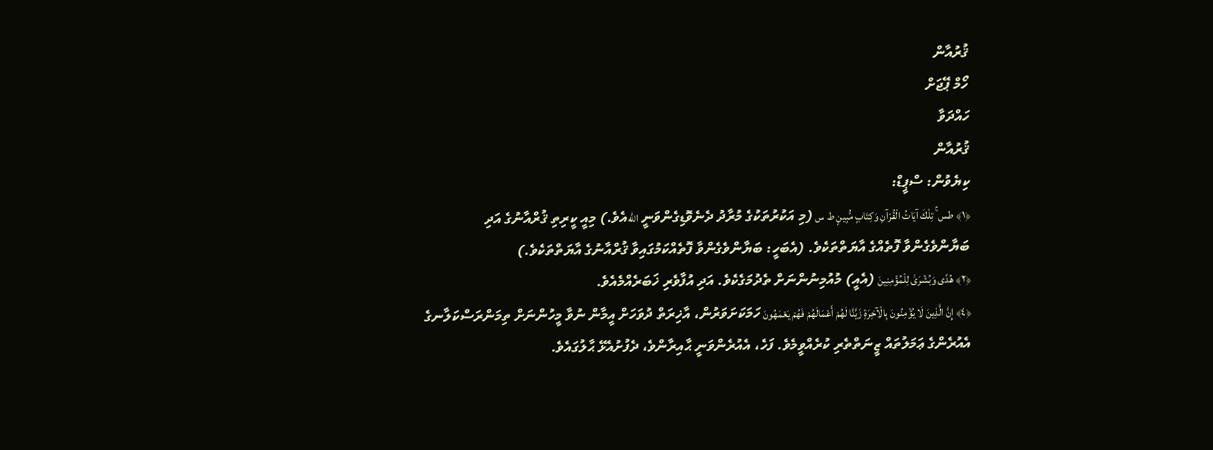ޤުރުއާން
ހޯމް ޕޭޖަށް
ހައްދަވާ
ޤުރުއާން
ކިޔެވުން: ސްޕީޑް:
﴿١﴾ طس ۚ تِلْكَ آيَاتُ الْقُرْآنِ وَكِتَابٍ مُّبِينٍ ط س (މި އަކުރުތަކުގެ މުރާދު ދެނެވޮޑިގެންވަނީ اللهއެވެ.) މިއީ ކީރިތި ޤުރްއާނުގެ އަދި ބަޔާންވެގެންވާ ފޮތެއްގެ އާޔަތްތަކެވެ. (އެބަހީ: ބަޔާންވެގެންވާ ފޮތެއްކަމުގައިވާ ޤުރްއާނުގެ އާޔަތްތަކެވެ.)
﴿٢﴾ هُدًى وَبُشْرَىٰ لِلْمُؤْمِنِينَ (އެއީ) މުއުމިނުންނަށް ތެދުމަގެކެވެ. އަދި އުފާވެރި ޚަބަރެއްމެއެވެ.
﴿٤﴾ إِنَّ الَّذِينَ لَا يُؤْمِنُونَ بِالْآخِرَةِ زَيَّنَّا لَهُمْ أَعْمَالَهُمْ فَهُمْ يَعْمَهُونَ ހަމަކަށަވަރުން، އާޚިރަތް ދުވަހަށް އީމާން ނުވާ މީހުންނަށް ތިމަންރަސްކަލާނގެ އެއުރެންގެ ޢަމަލުތައް ޒީނަތްތެރި ކުރެއްވީމެވެ. ފަހެ، އެއުރެންވަނީ ޙާއިރާންވެ، ދެފުށުއެޅޭ ޙާލުގައެވެ.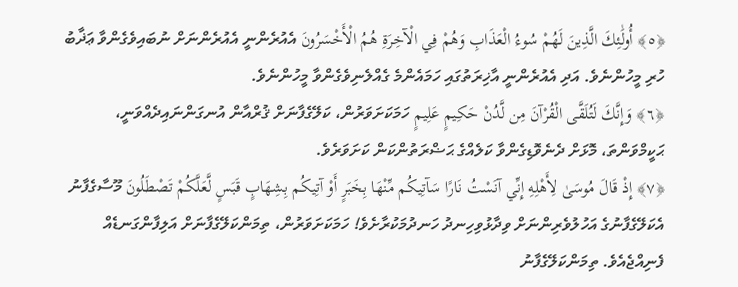﴿٥﴾ أُولَٰئِكَ الَّذِينَ لَهُمْ سُوءُ الْعَذَابِ وَهُمْ فِي الْآخِرَةِ هُمُ الْأَخْسَرُونَ އެއުރެންނީ އެއުރެންނަށް ނުބައިވެގެންވާ ޢަޛާބު ހުރި މީހުންނެވެ. އަދި އެއުރެންނީ އާޚިރަތުގައި ހަމައެންމެ ގެއްލެނިވެގެންވާ މީހުންނެވެ.
﴿٦﴾ وَإِنَّكَ لَتُلَقَّى الْقُرْآنَ مِن لَّدُنْ حَكِيمٍ عَلِيمٍ ހަމަކަށަވަރުން، ކަލޭގެފާނަށް ޤުރްއާން އުނގަންނައިދެއްވަނީ، ޙަކީމްވަންތަ، މޮޅަށް ދެނެވޮޑިގެންވާ ކަލެއްގެ ޙަޟްރަތުންކަން ކަށަވަރެވެ.
﴿٧﴾ إِذْ قَالَ مُوسَىٰ لِأَهْلِهِ إِنِّي آنَسْتُ نَارًا سَآتِيكُم مِّنْهَا بِخَبَرٍ أَوْ آتِيكُم بِشِهَابٍ قَبَسٍ لَّعَلَّكُمْ تَصْطَلُونَ މޫސާގެފާނު އެކަލޭގެފާނުގެ އަހުލުވެރިންނަށް ވިދާޅުވިހިނދު ހަނދުމަކުރާށެވެ! ހަމަކަށަވަރުން، ތިމަންކަލޭގެފާނަށް އަލިފާންގަނޑެއް ފެނިއްޖެއެވެ. ތިމަންކަލޭގެފާނު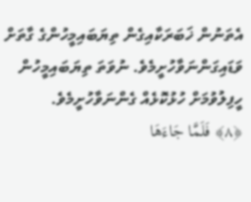އެތަނުން ޚަބަރަކާއިގެން ތިޔަބައިމީހުންގެ ގާތަށް ވަޑައިގަންނަވާހުށީމެވެ. ނުވަތަ ތިޔަބައިމީހުން ހީފިލުވުމަށް ހުޅުކޮޅެއް ގެންނަވާހުށީމެވެ.
﴿٨﴾ فَلَمَّا جَاءَهَا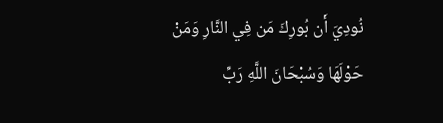نُودِيَ أَن بُورِكَ مَن فِي النَّارِ وَمَنْ حَوْلَهَا وَسُبْحَانَ اللَّهِ رَبِّ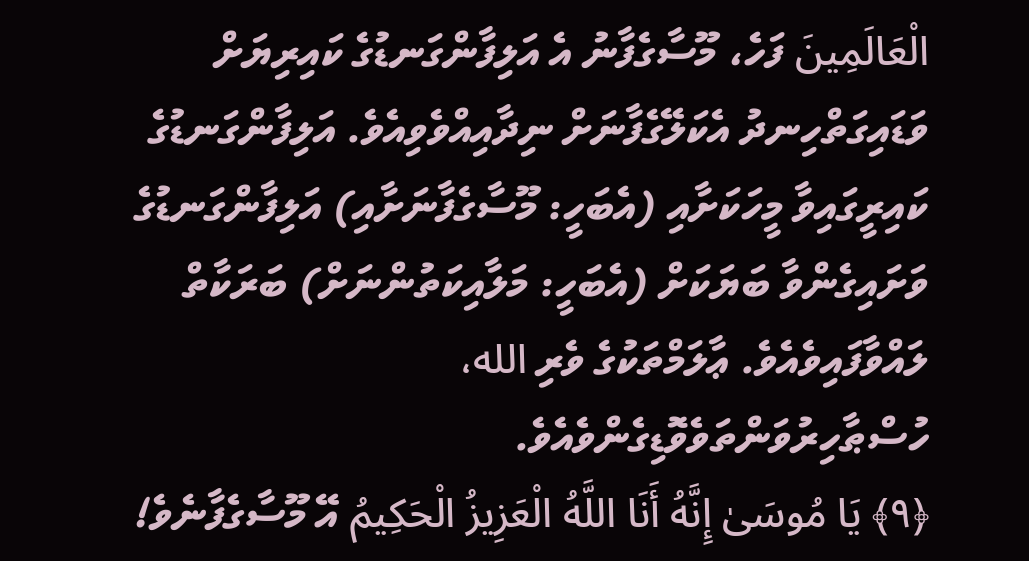الْعَالَمِينَ ފަހެ، މޫސާގެފާނު އެ އަލިފާންގަނޑުގެ ކައިރިޔަށް ވަޑައިގަތްހިނދު އެކަލޭގެފާނަށް ނިދާއިއްވެވިއެވެ. އަލިފާންގަނޑުގެ ކައިރީގައިވާ މީހަކަށާއި (އެބަހީ: މޫސާގެފާނަށާއި) އަލިފާންގަނޑުގެ ވަށައިގެންވާ ބަޔަކަށް (އެބަހީ: މަލާއިކަތުންނަށް) ބަރަކާތް ލައްވާފައިވެއެވެ. ޢާލަމްތަކުގެ ވެރި الله، ހުސްޠާހިރުވަންތަވެވޮޑިގެންވެއެވެ.
﴿٩﴾ يَا مُوسَىٰ إِنَّهُ أَنَا اللَّهُ الْعَزِيزُ الْحَكِيمُ އޭ މޫސާގެފާނެވެ!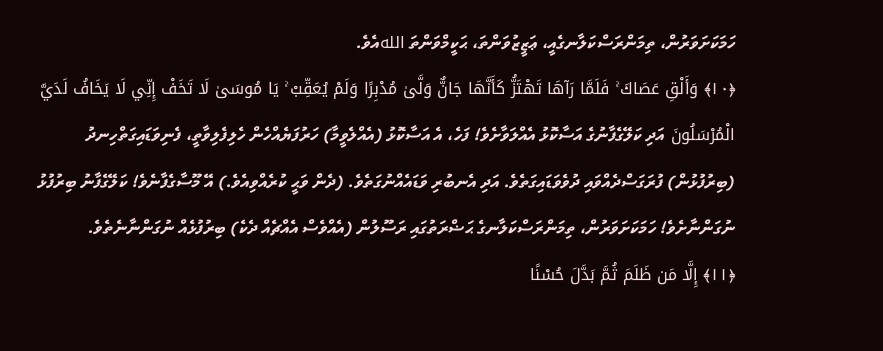ހަމަކަށަވަރުން، ތިމަންރަސްކަލާނގެއީ، ޢަޒީޒުވަންތަ، ޙަކީމްވަންތަ اللهއެވެ.
﴿١٠﴾ وَأَلْقِ عَصَاكَ ۚ فَلَمَّا رَآهَا تَهْتَزُّ كَأَنَّهَا جَانٌّ وَلَّىٰ مُدْبِرًا وَلَمْ يُعَقِّبْ ۚ يَا مُوسَىٰ لَا تَخَفْ إِنِّي لَا يَخَافُ لَدَيَّ الْمُرْسَلُونَ އަދި ކަލޭގެފާނުގެ އަސާކޮޅު އެއްލަވާށެވެ! ފަހެ، އެ އަސާކޮޅު (އެއްލެވީމާ) ހަރުފަޔެއްހެން ހެލިފެލިވާތީ، ފެނިވަޑައިގަތްހިނދު (ބިރުފުޅުން) ފުރަގަސްދެއްވައި ދުވެވަޑައިގަތެވެ. އަދި އެނބުރި ވަޑައެއްނުގަތެވެ. (ދެން ވަޙީ ކުރެއްވިއެވެ.) އޭ މޫސާގެފާނެވެ! ކަލޭގެފާނު ބިރުފުޅު ނުގަންނާށެވެ! ހަމަކަށަވަރުން، ތިމަންރަސްކަލާނގެ ޙަޟްރަތުގައި ރަސޫލުން (އެއްވެސް އެއްޗެއް ދެކެ) ބިރުފުޅެއް ނުގަންނާނެތެވެ.
﴿١١﴾ إِلَّا مَن ظَلَمَ ثُمَّ بَدَّلَ حُسْنًا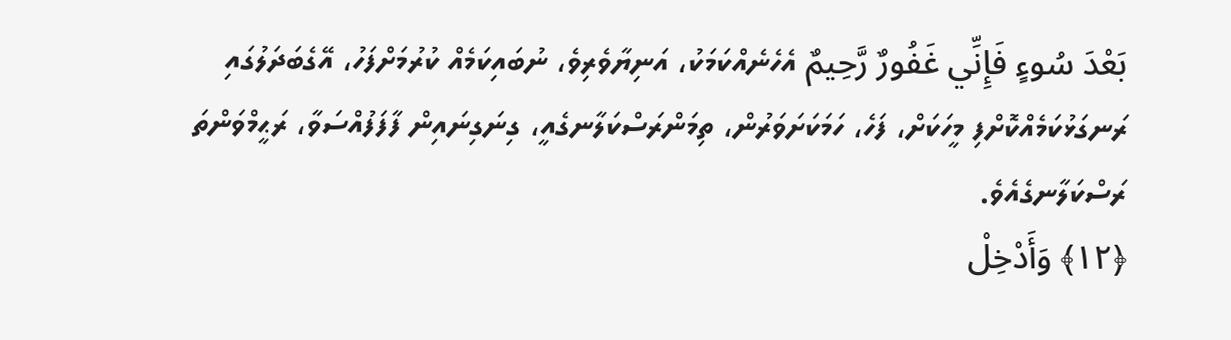بَعْدَ سُوءٍ فَإِنِّي غَفُورٌ رَّحِيمٌ އެހެނެއްކަމަކު، އަނިޔާވެރިވެ، ނުބައިކަމެއް ކުރުމަށްފަހު، އޭގެބަދަލުގައި ރަނގަޅުކަމެއްކޮށްފި މީހަކަށް، ފަހެ، ހަމަކަށަވަރުން، ތިމަންރަސްކަލާނގެއީ، ގިނަގިނައިން ފާފަފުއްސަވާ، ރަޙީމްވަންތަ ރަސްކަލާނގެއެވެ.
﴿١٢﴾ وَأَدْخِلْ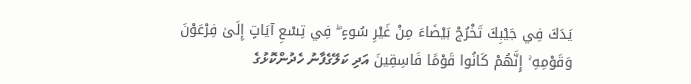يَدَكَ فِي جَيْبِكَ تَخْرُجْ بَيْضَاءَ مِنْ غَيْرِ سُوءٍ ۖ فِي تِسْعِ آيَاتٍ إِلَىٰ فِرْعَوْنَ وَقَوْمِهِ ۚ إِنَّهُمْ كَانُوا قَوْمًا فَاسِقِينَ އަދި ކަލޭގެފާނު ހެދުންކޮޅުގެ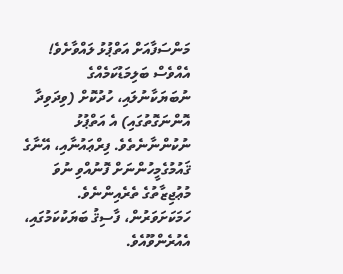މަންސަފާއަށް އަތްޕުޅު ލައްވާށެވެ! އެއްވެސް ބަލިމަޑުކަމެއްގެ ނުބަޔަކާނުލައި، ހުދުކޮށް (ވިދަވިދާ އޮންނަގޮތުގައި) އެ އަތްޕުޅު ނުކުންނާނެތެވެ. ފިރްޢައުނާއި، އޭނާގެ ޤައުމުގެމީހުންނަށް ފޮނުއްވި ނުވަ މުޢުޖިޒާތުގެ ތެރެއިންނެވެ. ހަމަކަށަވަރުން، ފާސިޤު ބަޔަކުކަމުގައި، އެއުރެންވޫއެވެ.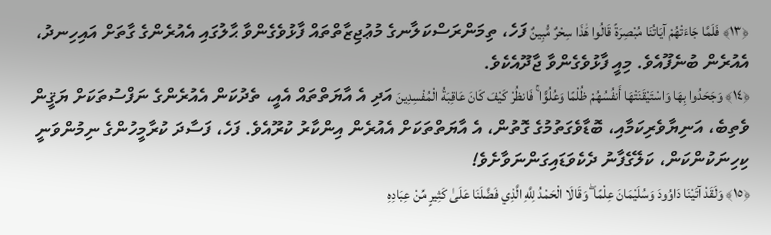﴿١٣﴾ فَلَمَّا جَاءَتْهُمْ آيَاتُنَا مُبْصِرَةً قَالُوا هَٰذَا سِحْرٌ مُّبِينٌ ފަހެ، ތިމަންރަސްކަލާނގެ މުޢުޖިޒާތްތައް ފާޅުވެގެންވާ ޙާލުގައި އެއުރެންގެ ގާތަށް އައިހިނދު، އެއުރެން ބުނެފޫއެވެ. މިއީ ފާޅުވެގެންވާ ޖާދޫއެކެވެ.
﴿١٤﴾ وَجَحَدُوا بِهَا وَاسْتَيْقَنَتْهَا أَنفُسُهُمْ ظُلْمًا وَعُلُوًّا ۚ فَانظُرْ كَيْفَ كَانَ عَاقِبَةُ الْمُفْسِدِينَ އަދި އެ އާޔަތްތައް އެއީ، ތެދުކަން އެއުރެންގެ ނަފްސުތަކަށް ޔަޤީން ވެތިބެ، އަނިޔާވެރިކަމާއި، ބޮޑާވެގަތުމުގެ ގޮތުން، އެ އާޔަތްތަކަށް އެއުރެން އިންކާރު ކުރޫއެވެ. ފަހެ، ފަސާދަ ކުރާމީހުންގެ ނިމުންވަނީ ކިހިނަކުންކަން، ކަލޭގެފާނު ދެކެވަޑައިގަންނަވާށެވެ!
﴿١٥﴾ وَلَقَدْ آتَيْنَا دَاوُودَ وَسُلَيْمَانَ عِلْمًا ۖ وَقَالَا الْحَمْدُ لِلَّهِ الَّذِي فَضَّلَنَا عَلَىٰ كَثِيرٍ مِّنْ عِبَادِهِ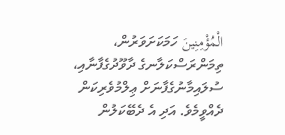الْمُؤْمِنِينَ ހަމަކަށަވަރުން، ތިމަންރަސްކަލާނގެ ދާވޫދުގެފާނާއި، ސުލައިމާނުގެފާނަށް ޢިލްމުވެރިކަން ދެއްވީމެވެ. އަދި އެ ދެބޭކަލުން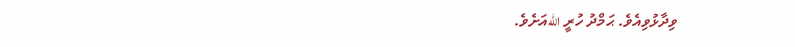ވިދާޅުވިއެވެ. ޙަމްދު ހުރީ اللهއަށެވެ.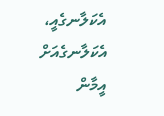އެކަލާނގެއީ، އެކަލާނގެއަށް އީމާން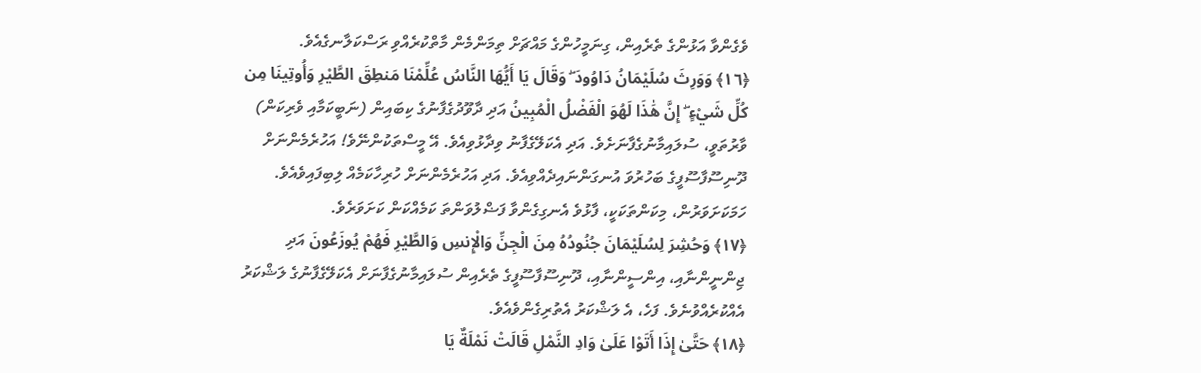ވެގެންވާ އަޅުންގެ ތެރެއިން، ގިނަމީހުންގެ މައްޗަށް ތިމަންމެން މާތްކުރެއްވި ރަސްކަލާނގެއެވެ.
﴿١٦﴾ وَوَرِثَ سُلَيْمَانُ دَاوُودَ ۖ وَقَالَ يَا أَيُّهَا النَّاسُ عُلِّمْنَا مَنطِقَ الطَّيْرِ وَأُوتِينَا مِن كُلِّ شَيْءٍ ۖ إِنَّ هَٰذَا لَهُوَ الْفَضْلُ الْمُبِينُ އަދި ދާވޫދުގެފާނުގެ ކިބައިން (ނަބީކަމާއި ވެރިކަން) ވާރުތަވީ، ސުލައިމާނުގެފާނަށެވެ. އަދި އެކަލޭގެފާނު ވިދާޅުވިއެވެ. އޭ މީސްތަކުންނޭވެ! އަހުރެމެންނަށް ދޫނިސޫފާސޫފީގެ ބަހުރުވަ އުނގަންނައިދެއްވިއެވެ. އަދި އަހުރެމެންނަށް ހުރިހާކަމެއް ލިބިފައިވެއެވެ. ހަމަކަށަވަރުން، މިކަންތަކަކީ، ފާޅުވެ އެނގިގެންވާ ފަޟްލުވަންތަ ކަމެއްކަން ކަށަވަރެވެ.
﴿١٧﴾ وَحُشِرَ لِسُلَيْمَانَ جُنُودُهُ مِنَ الْجِنِّ وَالْإِنسِ وَالطَّيْرِ فَهُمْ يُوزَعُونَ އަދި ޖިންނީންނާއި، އިންސީންނާއި، ދޫނިސޫފާސޫފީގެ ތެރެއިން ސުލައިމާނުގެފާނަށް އެކަލޭގެފާނުގެ ލަޝްކަރު އެއްކުރެއްވުނެވެ. ފަހެ، އެ ލަޝްކަރު އެތުރިގެންވެއެވެ.
﴿١٨﴾ حَتَّىٰ إِذَا أَتَوْا عَلَىٰ وَادِ النَّمْلِ قَالَتْ نَمْلَةٌ يَا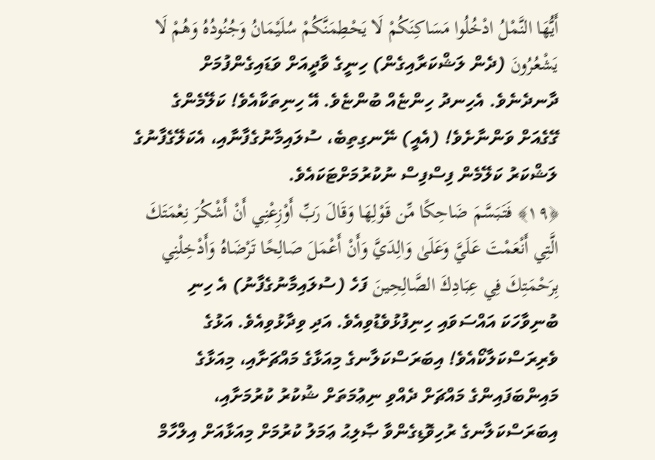أَيُّهَا النَّمْلُ ادْخُلُوا مَسَاكِنَكُمْ لَا يَحْطِمَنَّكُمْ سُلَيْمَانُ وَجُنُودُهُ وَهُمْ لَا يَشْعُرُونَ (ދެން ލަޝްކަރާއިގެން) ހިނީގެ ވާދީއަށް ވަޑައިގެންފުމަށް ދާނދެނެވެ. އެހިނދު ހިންޏެއް ބުންޏެވެ. އޭ ހިނިތަކާއެވެ! ކަލޭމެންގެ ގޭގެއަށް ވަންނާށެވެ! (އެއީ) ނޭނގިތިބެ، ސުލައިމާނުގެފާނާއި، އެކަލޭގެފާނުގެ ލަޝްކަރު ކަލޭމެން ފިސްފިސް ނުކުރުމަށްޓަކައެވެ.
﴿١٩﴾ فَتَبَسَّمَ ضَاحِكًا مِّن قَوْلِهَا وَقَالَ رَبِّ أَوْزِعْنِي أَنْ أَشْكُرَ نِعْمَتَكَ الَّتِي أَنْعَمْتَ عَلَيَّ وَعَلَىٰ وَالِدَيَّ وَأَنْ أَعْمَلَ صَالِحًا تَرْضَاهُ وَأَدْخِلْنِي بِرَحْمَتِكَ فِي عِبَادِكَ الصَّالِحِينَ ފަހެ (ސުލައިމާނުގެފާނު) އެ ހިނި ބުނިވާހަކަ އައްސަވައި ހިނިފުޅުވެޑުވިއެވެ. އަދި ވިދާޅުވިއެވެ. އަޅުގެ ވެރިރަސްކަލާކޯއެވެ! އިބަރަސްކަލާނގެ މިއަޅާގެ މައްޗަށާއި، މިއަޅާގެ މައިންބަފައިންގެ މައްޗަށް ދެއްވި ނިޢުމަތަށް ޝުކުރު ކުރުމަށާއި، އިބަރަސްކަލާނގެ ރުހިވޮޑިގެންވާ ޞާލިޙު ޢަމަލު ކުރުމަށް މިއަޅާއަށް އިލްހާމް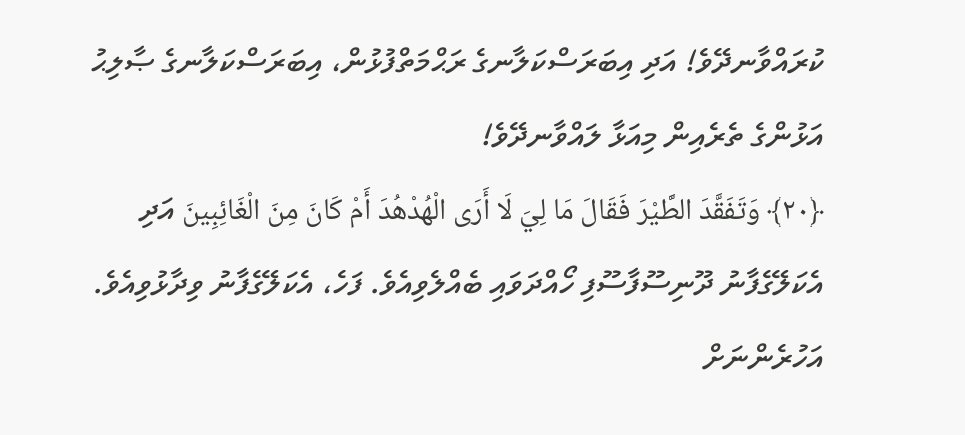ކުރައްވާނދޭވެ! އަދި އިބަރަސްކަލާނގެ ރަޙްމަތްފުޅުން، އިބަރަސްކަލާނގެ ޞާލިޙު އަޅުންގެ ތެރެއިން މިއަޅާ ލައްވާނދޭވެ!
﴿٢٠﴾ وَتَفَقَّدَ الطَّيْرَ فَقَالَ مَا لِيَ لَا أَرَى الْهُدْهُدَ أَمْ كَانَ مِنَ الْغَائِبِينَ އަދި އެކަލޭގެފާނު ދޫނިސޫފާސޫފި ހޯއްދަވައި ބެއްލެވިއެވެ. ފަހެ، އެކަލޭގެފާނު ވިދާޅުވިއެވެ. އަހުރެންނަށް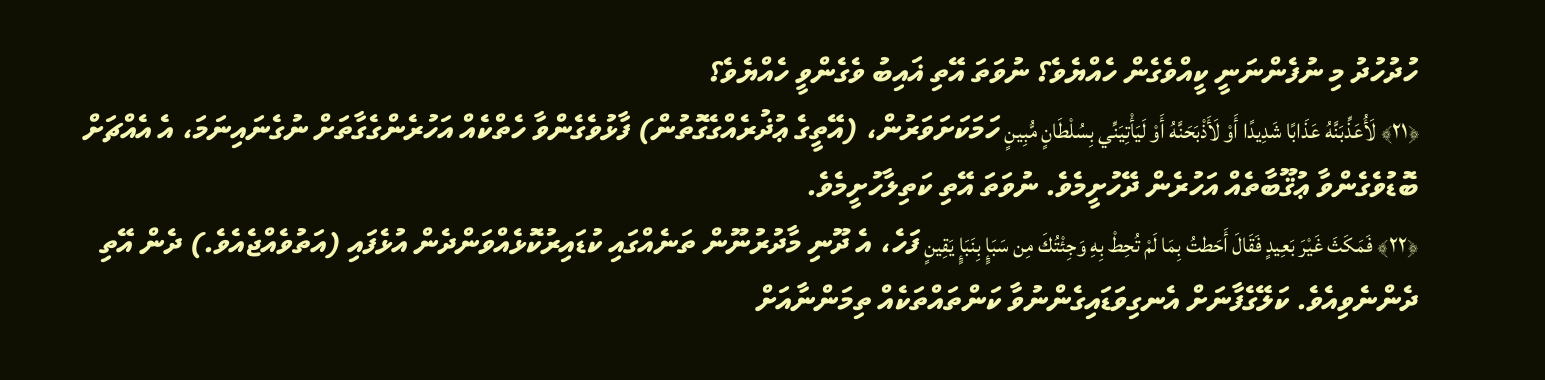ހުދުހުދު މި ނުފެންނަނީ ކީއްވެގެން ހެއްޔެވެ؟ ނުވަތަ އޭތި ޣައިބު ވެގެންވީ ހެއްޔެވެ؟
﴿٢١﴾ لَأُعَذِّبَنَّهُ عَذَابًا شَدِيدًا أَوْ لَأَذْبَحَنَّهُ أَوْ لَيَأْتِيَنِّي بِسُلْطَانٍ مُّبِينٍ ހަމަކަށަވަރުން، (އޭތީގެ ޢުޛުރެއްގެގޮތުން) ފާޅުވެގެންވާ ހެތްކެއް އަހުރެންގެގާތަށް ނުގެނައިނަމަ، އެ އެއްޗަށް ބޮޑުވެގެންވާ ޢުޤޫބާތެއް އަހުރެން ދޭހުށީމެވެ. ނުވަތަ އޭތި ކަތިލާހުށީމެވެ.
﴿٢٢﴾ فَمَكَثَ غَيْرَ بَعِيدٍ فَقَالَ أَحَطتُ بِمَا لَمْ تُحِطْ بِهِ وَجِئْتُكَ مِن سَبَإٍ بِنَبَإٍ يَقِينٍ ފަހެ، އެ ދޫނި މާދުރުނޫން ތަނެއްގައި ކުޑައިރުކޮޅެއްވަންދެން އުޅެފައި (އަތުވެއްޖެއެވެ.) ދެން އޭތި ދެންނެވިއެވެ. ކަލޭގެފާނަށް އެނގިވަޑައިގެންނުވާ ކަންތައްތަކެއް ތިމަންނާއަށް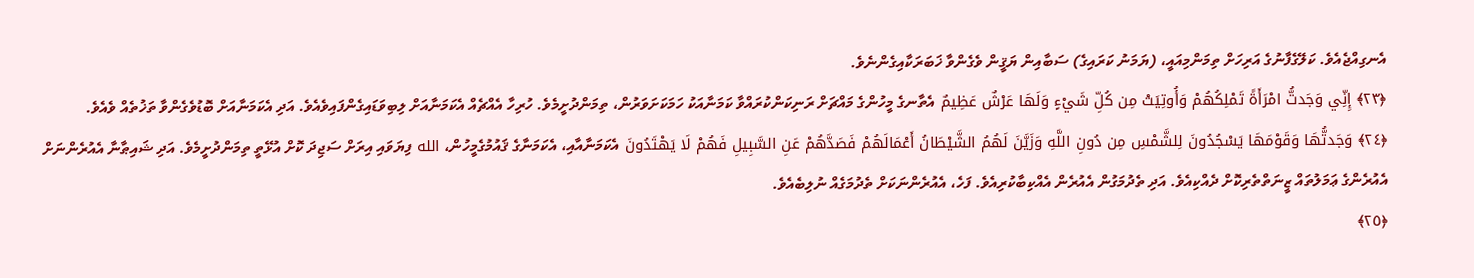އެނގިއްޖެއެވެ. ކަލޭގެފާނުގެ އަރިހަށް ތިމަންމިއައީ، (ޔަމަނު ކަރައިގެ) ސަބާއިން ޔަޤީން ވެގެންވާ ޚަބަރަކާއިގެންނެވެ.
﴿٢٣﴾ إِنِّي وَجَدتُّ امْرَأَةً تَمْلِكُهُمْ وَأُوتِيَتْ مِن كُلِّ شَيْءٍ وَلَهَا عَرْشٌ عَظِيمٌ އެތާނގެ މީހުންގެ މައްޗަށް ރަނިކަންކުރައްވާ ކަމަނާއަކު ހަމަކަށަވަރުން، ތިމަންދުށީމެވެ. ހުރިހާ އެއްޗެއް އެކަމަނާއަށް ލިބިވަޑައިގެންފައިވެއެވެ. އަދި އެކަމަނާއަށް ބޮޑުވެގެންވާ ތަޚުތެއް ވެއެވެ.
﴿٢٤﴾ وَجَدتُّهَا وَقَوْمَهَا يَسْجُدُونَ لِلشَّمْسِ مِن دُونِ اللَّهِ وَزَيَّنَ لَهُمُ الشَّيْطَانُ أَعْمَالَهُمْ فَصَدَّهُمْ عَنِ السَّبِيلِ فَهُمْ لَا يَهْتَدُونَ އެކަމަނާއާއި، އެކަމަނާގެ ޤައުމުގެމީހުން، الله ފިޔަވައި އިރަށް ސަޖިދަ ކޮށް އުޅޭތީ ތިމަންދުށީމެވެ. އަދި ޝައިޠާނާ އެއުރެންނަށް އެއުރެންގެ ޢަމަލުތައް ޒީނަތްތެރިކޮށް ދެއްކިއެވެ. އަދި ތެދުމަގުން އެއުރެން އެއްކިބާކުރިއެވެ. ފަހެ، އެއުރެންނަކަށް ތެދުމަގެއް ނުލިބެއެވެ.
﴿٢٥﴾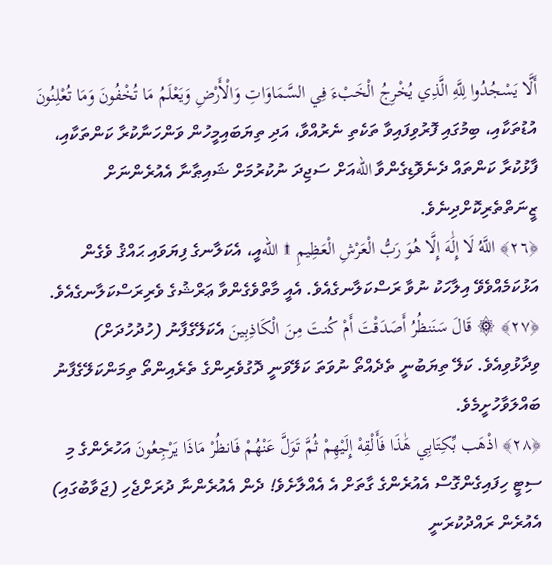أَلَّا يَسْجُدُوا لِلَّهِ الَّذِي يُخْرِجُ الْخَبْءَ فِي السَّمَاوَاتِ وَالْأَرْضِ وَيَعْلَمُ مَا تُخْفُونَ وَمَا تُعْلِنُونَ އުޑުތަކާއި، ބިމުގައި ފޮރުވިފައިވާ ތަކެތި ނެރުއްވާ، އަދި ތިޔަބައިމީހުން ވަންހަނާކުރާ ކަންތަކާއި، ފާޅުކުރާ ކަންތައް ދެނެވޮޑިގެންވާ اللهއަށް ސަޖިދަ ނުކުރުމަށް ޝައިޠާނާ އެއުރެންނަށް ޒީނަތްތެރިކޮށްދިނެވެ.
﴿٢٦﴾ اللَّهُ لَا إِلَٰهَ إِلَّا هُوَ رَبُّ الْعَرْشِ الْعَظِيمِ ۩ اللهއީ، އެކަލާނގެ ފިޔަވައި ޙައްޤު ވެގެން އަޅުކަމެއްވެވޭ އިލާހަކު ނުވާ ރަސްކަލާނގެއެވެ. އެއީ މާތްވެގެންވާ ޢަރްޝުގެ ވެރިރަސްކަލާނގެއެވެ.
﴿٢٧﴾ ۞ قَالَ سَنَنظُرُ أَصَدَقْتَ أَمْ كُنتَ مِنَ الْكَاذِبِينَ އެކަލޭގެފާނު (ހުދުހުދަށް) ވިދާޅުވިއެވެ. ކަލޭ ތިޔަބުނީ ތެދެއްތޯ ނުވަތަ ކަލޭވަނީ ދޮގުވެރިންގެ ތެރެއިންތޯ ތިމަންކަލޭގެފާނު ބައްލަވާހުށީމެވެ.
﴿٢٨﴾ اذْهَب بِّكِتَابِي هَٰذَا فَأَلْقِهْ إِلَيْهِمْ ثُمَّ تَوَلَّ عَنْهُمْ فَانظُرْ مَاذَا يَرْجِعُونَ އަހުރެންގެ މި ސިޓީ ހިފައިގެންގޮސް އެއުރެންގެ ގާތަށް އެ އެއްލާށެވެ! ދެން އެއުރެންނާ ދުރަށްޖެހި (ޖަވާބުގައި) އެއުރެން ރައްދުކުރަނީ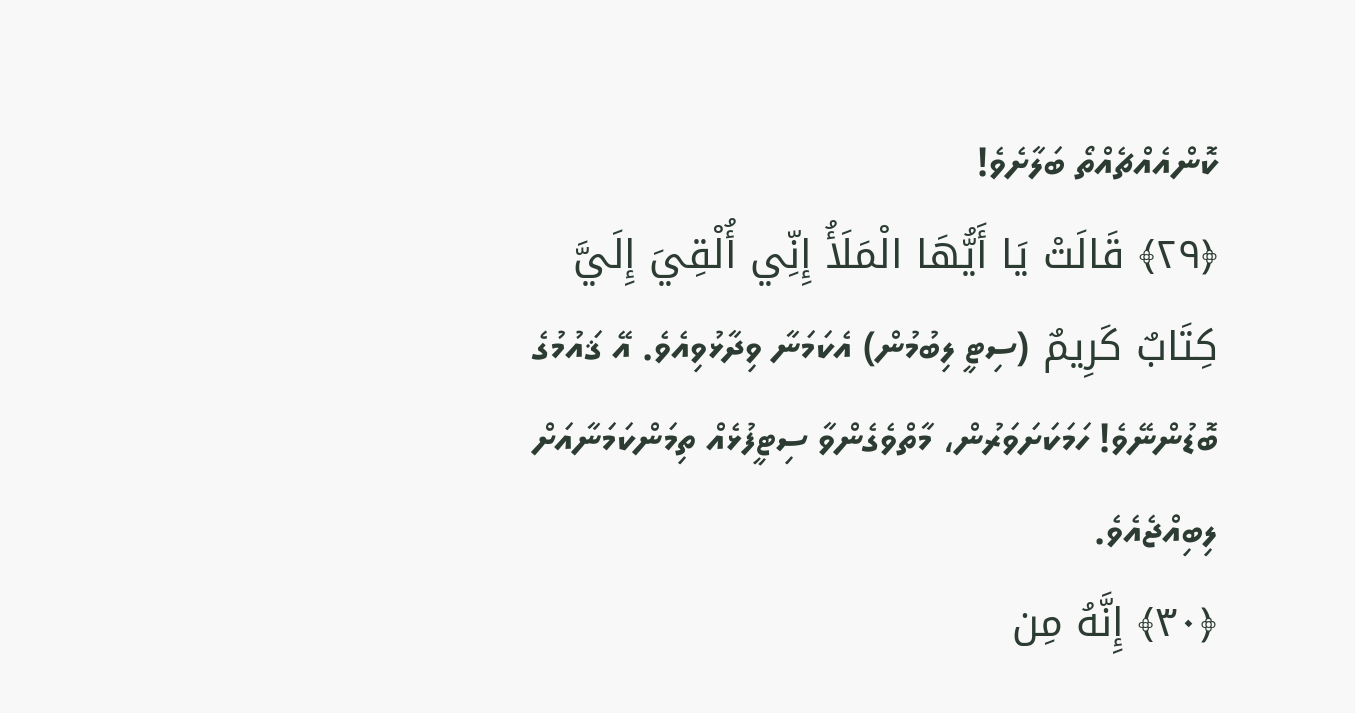ކޮންއެއްޗެއްތޯ ބަލާށެވެ!
﴿٢٩﴾ قَالَتْ يَا أَيُّهَا الْمَلَأُ إِنِّي أُلْقِيَ إِلَيَّ كِتَابٌ كَرِيمٌ (ސިޓީ ލިބުމުން) އެކަމަނާ ވިދާޅުވިއެވެ. އޭ ޤައުމުގެ ބޮޑުންނޭވެ! ހަމަކަށަވަރުން، މާތްވެގެންވާ ސިޓީފުޅެއް ތިމަންކަމަނާއަށް ލިބިއްޖެއެވެ.
﴿٣٠﴾ إِنَّهُ مِن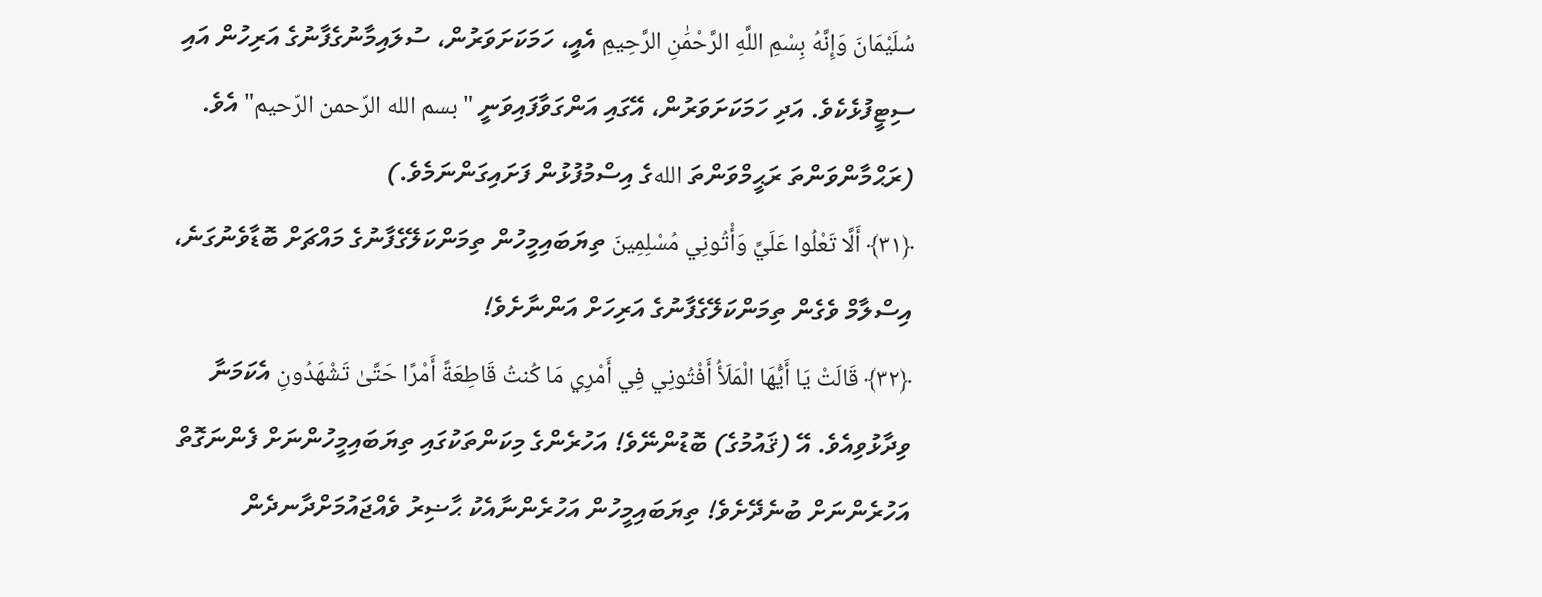سُلَيْمَانَ وَإِنَّهُ بِسْمِ اللَّهِ الرَّحْمَٰنِ الرَّحِيمِ އެއީ، ހަމަކަށަވަރުން، ސުލައިމާނުގެފާނުގެ އަރިހުން އައި ސިޓީފުޅެކެވެ. އަދި ހަމަކަށަވަރުން، އޭގައި އަންގަވާފައިވަނީ "بسم الله الرّحمن الرّحيم" އެވެ. (ރަޙްމާންވަންތަ ރަޙީމްވަންތަ اللهގެ އިސްމުފުޅުން ފަށައިގަންނަމެވެ.)
﴿٣١﴾ أَلَّا تَعْلُوا عَلَيَّ وَأْتُونِي مُسْلِمِينَ ތިޔަބައިމީހުން ތިމަންކަލޭގެފާނުގެ މައްޗަށް ބޮޑާވެނުގަނެ، އިސްލާމް ވެގެން ތިމަންކަލޭގެފާނުގެ އަރިހަށް އަންނާށެވެ!
﴿٣٢﴾ قَالَتْ يَا أَيُّهَا الْمَلَأُ أَفْتُونِي فِي أَمْرِي مَا كُنتُ قَاطِعَةً أَمْرًا حَتَّىٰ تَشْهَدُونِ އެކަމަނާ ވިދާޅުވިއެވެ. އޭ (ޤައުމުގެ) ބޮޑުންނޭވެ! އަހުރެންގެ މިކަންތަކުގައި ތިޔަބައިމީހުންނަށް ފެންނަގޮތް އަހުރެންނަށް ބުނެދޭށެވެ! ތިޔަބައިމީހުން އަހުރެންނާއެކު ޙާޟިރު ވެއްޖައުމަށްދާނދެން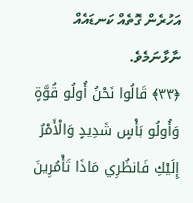އަހުރެން ގޮތެއް ކަނޑައެއް ނާޅާނަމެވެ.
﴿٣٣﴾ قَالُوا نَحْنُ أُولُو قُوَّةٍ وَأُولُو بَأْسٍ شَدِيدٍ وَالْأَمْرُ إِلَيْكِ فَانظُرِي مَاذَا تَأْمُرِينَ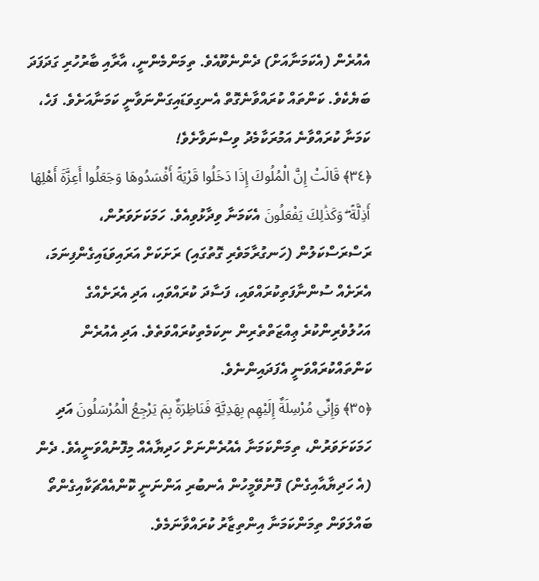އެއުރެން (އެކަމަނާއަށް) ދެންނެވޫއެވެ. ތިމަންމެންނީ، އާރާއި ބާރުހުރި ގަދަފަދަ ބަޔެކެވެ. ކަންތައް ކުރައްވާނެގޮތް އެނގިވަޑައިގަންނަވާނީ ކަމަނާއަށެވެ. ފަހެ، ކަމަނާ ކުރައްވާނެ އަމުރަކާމެދު ވިސްނަވާށެވެ!
﴿٣٤﴾ قَالَتْ إِنَّ الْمُلُوكَ إِذَا دَخَلُوا قَرْيَةً أَفْسَدُوهَا وَجَعَلُوا أَعِزَّةَ أَهْلِهَا أَذِلَّةً ۖ وَكَذَٰلِكَ يَفْعَلُونَ އެކަމަނާ ވިދާޅުވިއެވެ. ހަމަކަށަވަރުން، ރަސްރަސްކަލުން (ހަނގުރާމަވެރި ގޮތުގައި) ރަށަކަށް އަރައިވަޑައިގެންފިނަމަ، އެރަށެއް ސުންނާފަތިކުރައްވައި، ފަސާދަ ކުރައްވައި، އަދި އެރަށެއްގެ އަހުލުވެރިންކުރެ ޢިއްޒަތްތެރިން ނިކަމެތިކުރައްވަތެވެ. އަދި އެއުރެން ކަންތައްކުރައްވަނީ އެފަދައިންނެވެ.
﴿٣٥﴾ وَإِنِّي مُرْسِلَةٌ إِلَيْهِم بِهَدِيَّةٍ فَنَاظِرَةٌ بِمَ يَرْجِعُ الْمُرْسَلُونَ އަދި ހަމަކަށަވަރުން، ތިމަންކަމަނާ އެއުރެންނަށް ހަދިޔާއެއް މިފޮނުއްވަނީއެވެ. ދެން (އެ ހަދިޔާއާއިގެން) ފޮނުވޭމީހުން އެނބުރި އަންނަނީ ކޮންއެއްޗަކާއިގެންތޯ ބައްލަވަން ތިމަންކަމަނާ އިންތިޒާރު ކުރައްވާނަމެވެ.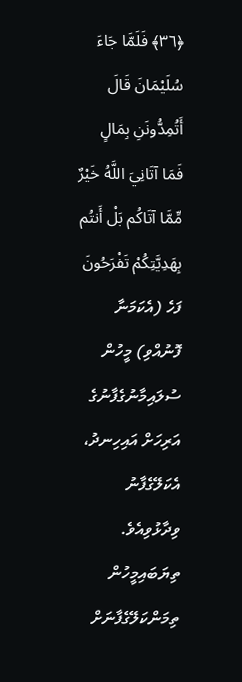﴿٣٦﴾ فَلَمَّا جَاءَ سُلَيْمَانَ قَالَ أَتُمِدُّونَنِ بِمَالٍ فَمَا آتَانِيَ اللَّهُ خَيْرٌ مِّمَّا آتَاكُم بَلْ أَنتُم بِهَدِيَّتِكُمْ تَفْرَحُونَ ފަހެ (އެކަމަނާ ފޮނުއްވި) މީހުން ސުލައިމާނުގެފާނުގެ އަރިހަށް އައިހިނދު، އެކަލޭގެފާނު ވިދާޅުވިއެވެ. ތިޔަބައިމީހުން ތިމަންކަލޭގެފާނަށް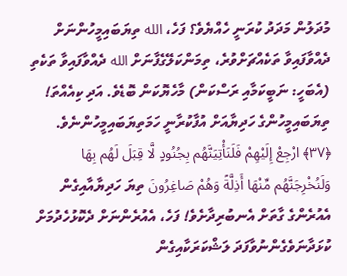މުދަލުން މަދަދު ކުރަނީ ހެއްޔެވެ؟ ފަހެ، الله ތިޔަބައިމީހުންނަށް ދެއްވާފައިވާ ތަކެއްޗަށްވުރެ، ތިމަންކަލޭގެފާނަށް الله ދެއްވާފައިވާ ތަކެތި (އެބަހީ: ނަބީކަމާއި ރަސްކަން) މާހެޔޮކަން ބޮޑެވެ. އަދި ކިއެއްތަ! ތިޔަބައިމީހުންގެ ހަދިޔާއަށް އުފާކުރާނީ ހަމަތިޔަބައިމީހުންނެވެ.
﴿٣٧﴾ ارْجِعْ إِلَيْهِمْ فَلَنَأْتِيَنَّهُم بِجُنُودٍ لَّا قِبَلَ لَهُم بِهَا وَلَنُخْرِجَنَّهُم مِّنْهَا أَذِلَّةً وَهُمْ صَاغِرُونَ ތިޔަ ހަދިޔާއާއިގެން އެއުރެންގެ ގާތަށް އެނބުރިދާށެވެ! ފަހެ، އެއުރެންނަށް ދެކޮޅުހެދުމަށް ކުޅަދާނަވެގެންނުވާފަދަ ލަޝްކަރަކާއިގެން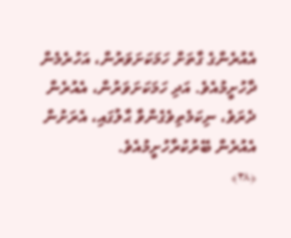އެއުރެންގެ ގާތަށް ހަމަކަށަވަރުން، އަހުރެމެން ދާހުށީމުއެވެ. އަދި ހަމަކަށަވަރުން، އެއުރެން ދެރަވެ، ނިކަމެތިވެގެންވާ ޙާލުގައި، އެރަށުން އެއުރެން ބޭރުކުރާހުށީމުއެވެ.
﴿٣٨﴾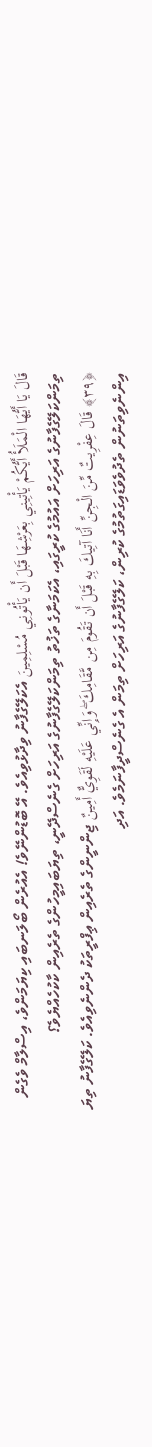قَالَ يَا أَيُّهَا الْمَلَأُ أَيُّكُمْ يَأْتِينِي بِعَرْشِهَا قَبْلَ أَن يَأْتُونِي مُسْلِمِينَ އެކަލޭގެފާނު ވިދާޅުވިއެވެ. އޭ ބޮޑުންނޭވެ! އެއުރެން ބޯލަނބައި ކިޔަމަންވެ، އިސްލާމް ވެގެން ތިމަންކަލޭގެފާނުގެ އަރިހަށް އައުމުގެ ކުރީގައި، އެކަމަނާގެ ތަޚުތު ތިމަންކަލޭގެފާނުގެ އަރިހަށް ގެނެސްދޭނީ، ތިޔަބައިމީހުންގެ ތެރެއިން ކާކުހެއްޔެވެ؟
﴿٣٩﴾ قَالَ عِفْرِيتٌ مِّنَ الْجِنِّ أَنَا آتِيكَ بِهِ قَبْلَ أَن تَقُومَ مِن مَّقَامِكَ ۖ وَإِنِّي عَلَيْهِ لَقَوِيٌّ أَمِينٌ ޖިންނީންގެ ތެރެއިން ޢިފްރީތަކު ދެންނެވިއެވެ. ކަލޭގެފާނު ތިޔަ އިންނެވިތަނުން ތެދުވެވަޑައިގަތުމުގެ ކުރިން، ކަލޭގެފާނުގެ އަރިހަށް ތިމަން އެ ގެނެސްދީފާނަމެވެ. އަދި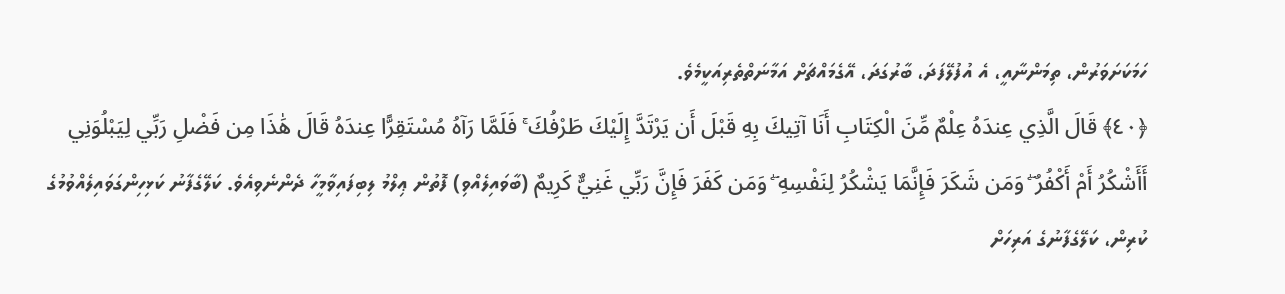ހަމަކަށަވަރުން، ތިމަންނާއީ، އެ އުފުލޭފަދަ، ބާރުގަދަ، އޭގެމައްޗަށް އަމާނަތްތެރިއަކީމެވެ.
﴿٤٠﴾ قَالَ الَّذِي عِندَهُ عِلْمٌ مِّنَ الْكِتَابِ أَنَا آتِيكَ بِهِ قَبْلَ أَن يَرْتَدَّ إِلَيْكَ طَرْفُكَ ۚ فَلَمَّا رَآهُ مُسْتَقِرًّا عِندَهُ قَالَ هَٰذَا مِن فَضْلِ رَبِّي لِيَبْلُوَنِي أَأَشْكُرُ أَمْ أَكْفُرُ ۖ وَمَن شَكَرَ فَإِنَّمَا يَشْكُرُ لِنَفْسِهِ ۖ وَمَن كَفَرَ فَإِنَّ رَبِّي غَنِيٌّ كَرِيمٌ (ބާވައިލެއްވި) ފޮތުން ޢިލްމު ލިބިފައިވާމީހާ ދެންނެވިއެވެ. ކަލޭގެފާނު ކަޅިހިންގަވައިލެއްވުމުގެ ކުރިން، ކަލޭގެފާނުގެ އަރިހަށް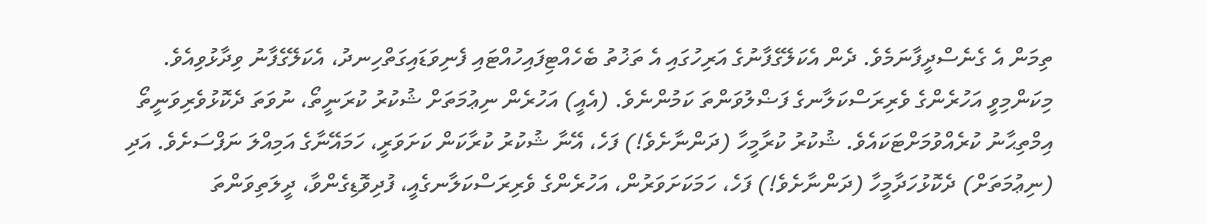ތިމަން އެ ގެނެސްދީފާނަމެވެ. ދެން އެކަލޭގެފާނުގެ އަރިހުގައި އެ ތަޚުތު ބެހެއްޓިފައިހުއްޓައި ފެނިވަޑައިގަތްހިނދު، އެކަލޭގެފާނު ވިދާޅުވިއެވެ. މިކަންމިވީ އަހުރެންގެ ވެރިރަސްކަލާނގެ ފަޟްލުވަންތަ ކަމުންނެވެ. (އެއީ) އަހުރެން ނިޢުމަތަށް ޝުކުރު ކުރަނީތޯ، ނުވަތަ ދެކޮޅުވެރިވަނީތޯ އިމްތިޙާނު ކުރެއްވުމަށްޓަކައެވެ. ޝުކުރު ކުރާމީހާ (ދަންނާށެވެ!) ފަހެ، އޭނާ ޝުކުރު ކުރާކަން ކަށަވަރީ، ހަމައޭނާގެ އަމިއްލަ ނަފްސަށެވެ. އަދި (ނިޢުމަތަށް) ދެކޮޅުހަދާމީހާ (ދަންނާށެވެ!) ފަހެ، ހަމަކަށަވަރުން، އަހުރެންގެ ވެރިރަސްކަލާނގެއީ، ފުދިވޮޑިގެންވާ، ދީލަތިވަންތަ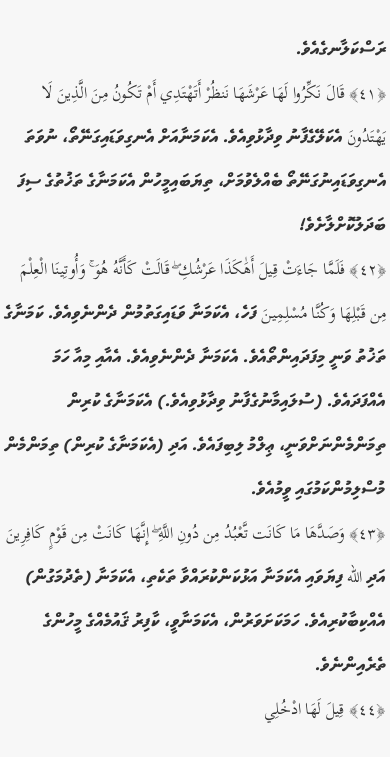ރަސްކަލާނގެއެވެ.
﴿٤١﴾ قَالَ نَكِّرُوا لَهَا عَرْشَهَا نَنظُرْ أَتَهْتَدِي أَمْ تَكُونُ مِنَ الَّذِينَ لَا يَهْتَدُونَ އެކަލޭގެފާނު ވިދާޅުވިއެވެ. އެކަމަނާއަށް އެނގިވަޑައިގަނޭތޯ، ނުވަތަ އެނގިވަޑައިނުގަނޭތޯ ބެއްލެވުމަށް، ތިޔަބައިމީހުން އެކަމަނާގެ ތަޚުތުގެ ސިފަ ބަދަލުކޮށްލާށެވެ!
﴿٤٢﴾ فَلَمَّا جَاءَتْ قِيلَ أَهَٰكَذَا عَرْشُكِ ۖ قَالَتْ كَأَنَّهُ هُوَ ۚ وَأُوتِينَا الْعِلْمَ مِن قَبْلِهَا وَكُنَّا مُسْلِمِينَ ފަހެ، އެކަމަނާ ވަޑައިގަތުމުން ދެންނެވިއެވެ. ކަމަނާގެ ތަޚުތު ވަނީ މިފަދައިންތޯއެވެ. އެކަމަނާ ދެންނެވިއެވެ. އެއާއި މިއާ ހަމަ އެއްފަދައެވެ. (ސުލައިމާނުގެފާނު ވިދާޅުވިއެވެ.) އެކަމަނާގެ ކުރިން ތިމަންމެންނަށްވަނީ، ޢިލްމު ލިބިފައެވެ. އަދި (އެކަމަނާގެ ކުރިން) ތިމަންމެން މުސްލިމުންކަމުގައި ވީމުއެވެ.
﴿٤٣﴾ وَصَدَّهَا مَا كَانَت تَّعْبُدُ مِن دُونِ اللَّهِ ۖ إِنَّهَا كَانَتْ مِن قَوْمٍ كَافِرِينَ އަދި الله ފިޔަވައި އެކަމަނާ އަޅުކަންކުރައްވާ ތަކެތި، އެކަމަނާ (ތެދުމަގުން) އެއްކިބާކުރިއެވެ. ހަމަކަށަވަރުން، އެކަމަނާވީ، ކާފިރު ޤައުމެއްގެ މީހުންގެ ތެރެއިންނެވެ.
﴿٤٤﴾ قِيلَ لَهَا ادْخُلِي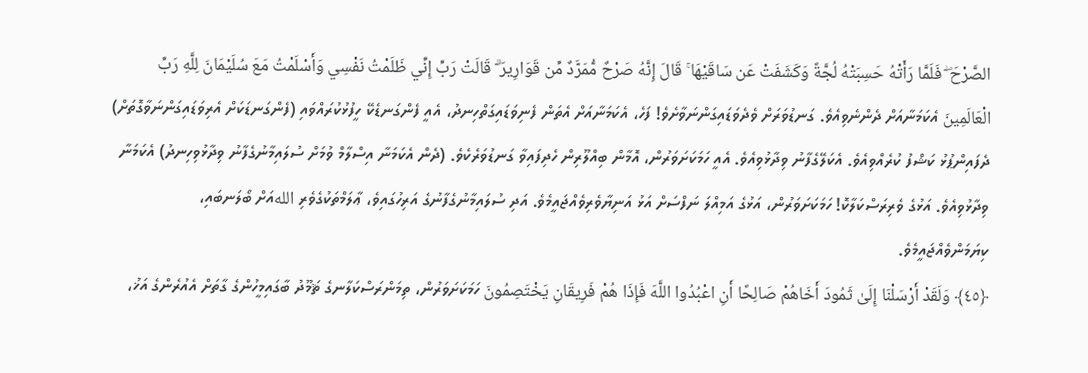الصَّرْحَ ۖ فَلَمَّا رَأَتْهُ حَسِبَتْهُ لُجَّةً وَكَشَفَتْ عَن سَاقَيْهَا ۚ قَالَ إِنَّهُ صَرْحٌ مُّمَرَّدٌ مِّن قَوَارِيرَ ۗ قَالَتْ رَبِّ إِنِّي ظَلَمْتُ نَفْسِي وَأَسْلَمْتُ مَعَ سُلَيْمَانَ لِلَّهِ رَبِّ الْعَالَمِينَ އެކަމަނާއަށް ދެންނެވިއެވެ. ގަނޑުވަރަށް ވެދެވަޑައިގަންނަވާށެވެ! ފަހެ، އެކަމަނާއަށް އެތަން ފެނިވަޑައިގަތްހިނދު، އެއީ ފެންގަނޑެކޭ ހީފުޅުކުރައްވައި (ފެންގަނޑަކަށް އެރިވަޑައިގަންނަވާގޮތަށް) ދެފައިންޕުޅު ކަޝްފު ކުރެއްވިއެވެ. އެކަލޭގެފާނު ވިދާޅުވިއެވެ. އެއީ ހަމަކަށަވަރުން، އޮމާން ބިއްލޫރިން ހެދިފައިވާ ގަނޑުވަރެކެވެ. (ދެން އެކަމަނާ އިސްލާމް ވުމަށް ސުލައިމާނުގެފާނު ވިދާޅުވިހިނދު) އެކަމަނާ ވިދާޅުވިއެވެ. އަޅުގެ ވެރިރަސްކަލާކޮ! ހަމަކަށަވަރުން، އަޅުގެ އަމިއްލަ ނަފްސަށް އަޅު އަނިޔާވެރިވެއްޖައީމެވެ. އަދި ސުލައިމާނުގެފާނުގެ އަރިހުގައިވެ، ޢާލަމްތަކުގެވެރި اللهއަށް ބޯލަނބައި، ކިޔަމަންވެއްޖައީމެވެ.
﴿٤٥﴾ وَلَقَدْ أَرْسَلْنَا إِلَىٰ ثَمُودَ أَخَاهُمْ صَالِحًا أَنِ اعْبُدُوا اللَّهَ فَإِذَا هُمْ فَرِيقَانِ يَخْتَصِمُونَ ހަމަކަށަވަރުން، ތިމަންރަސްކަލާނގެ ޘަމޫދު ބާގައިމީހުންގެ ގާތަށް އެއުރެންގެ އަޚު،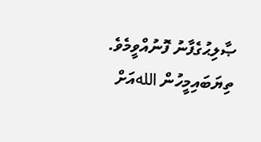ޞާލިޙުގެފާނު ފޮނުއްވީމެވެ. ތިޔަބައިމީހުން اللهއަށް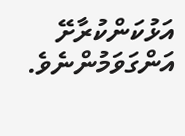އަޅުކަންކުރާށޭ އަންގަވަމުންނެވެ.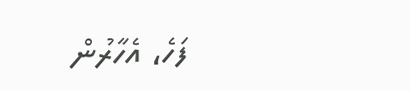ފަހެ، އެހާރުން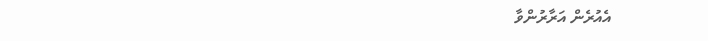އެއުރެން އަރާރުންވާ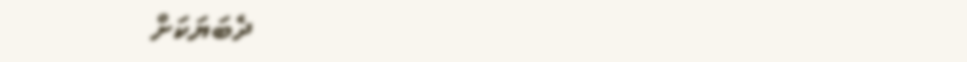ދެބަޔަކަށް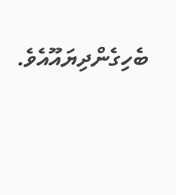ބެހިގެންދިޔައޫއެވެ.